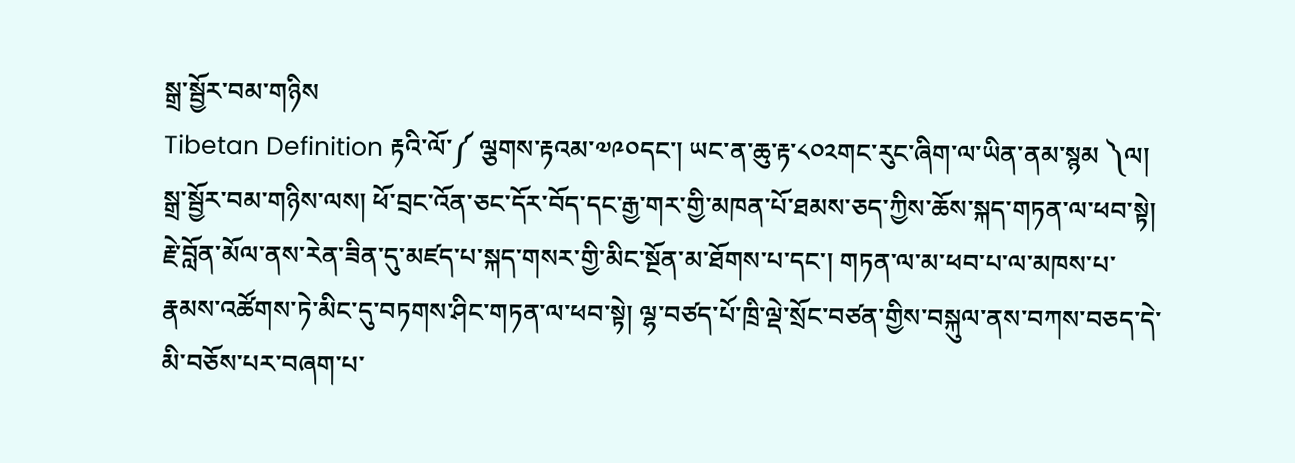སྒྲ་སྦྱོར་བམ་གཉིས
Tibetan Definition རྟའི་ལོ་༼ ལྕགས་རྟའམ་༧༩༠དང་། ཡང་ན་ཆུ་རྟ་༨༠༢གང་རུང་ཞིག་ལ་ཡིན་ནམ་སྙམ ༽ལ། སྒྲ་སྦྱོར་བམ་གཉིས་ལས། ཕོ་བྲང་འོན་ཅང་དོར་བོད་དང་རྒྱ་གར་གྱི་མཁན་པོ་ཐམས་ཅད་ཀྱིས་ཆོས་སྐད་གཏན་ལ་ཕབ་སྟེ། རྗེ་བློན་མོལ་ནས་རེན་ཟིན་དུ་མཛད་པ་སྐད་གསར་གྱི་མིང་སྔོན་མ་ཐོགས་པ་དང་། གཏན་ལ་མ་ཕབ་པ་ལ་མཁས་པ་རྣམས་འཚོགས་ཏེ་མིང་དུ་བཏགས་ཤིང་གཏན་ལ་ཕབ་སྟེ། ལྷ་བཙད་པོ་ཁྲི་ལྡེ་སྲོང་བཙན་གྱིས་བསྐུལ་ནས་བཀས་བཅད་དེ་མི་བཅོས་པར་བཞག་པ་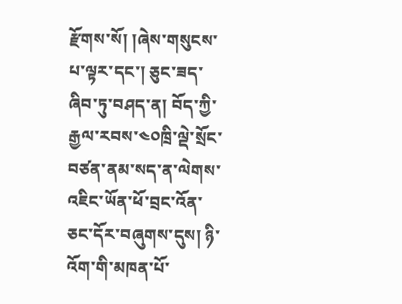རྫོགས་སོ། །ཞེས་གསུངས་པ་ལྟར་དང་། ཅུང་ཟད་ཞིབ་ཏུ་བཤད་ན། བོད་ཀྱི་རྒྱལ་རབས་༤༠ཁྲི་ལྡེ་སྲོང་བཙན་ནམ་སད་ན་ལེགས་འཇིང་ཡོན་ཕོ་བྲང་འོན་ཅང་དོར་བཞུགས་དུས། ཉི་འོག་གི་མཁན་པོ་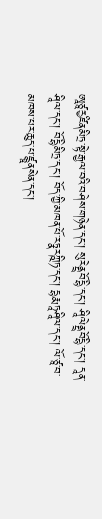ཨཱཙཱརྱཛིནམིཏྲ་སྟེ་རྒྱལ་བའི་བཤེས་གཉེན་དང་། སུརེནྡྲབོདྷི་དང་། ཤཱིལེནྡྲབོདྷི་དང་། དཱན་ཤཱིལ་དང་། བོདྷིམིཏྲ་དང་། བོད་ཀྱི་མཁན་པོ་རཏྣརཀྵིཏ་དང་། དྷརྨཏཱཤཱིལ་དང་། ལོ་ཙཱ་བ་མཁས་པར་ཆུད་པ་ཛྙཱནསེན་དང་།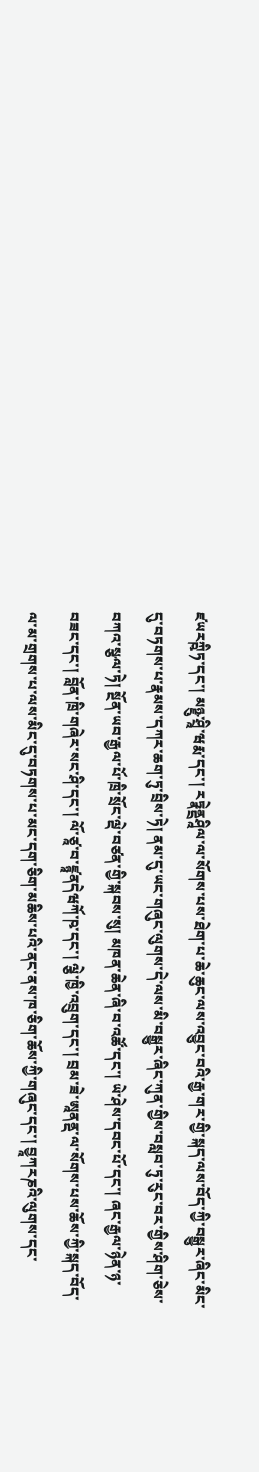ཛཡརཀྵིཏ་དང་། མཉྫུ་ཤྲཱི་ཝརྨ་དང་། རཏྣེནྡྲཤཱིལ་ལ་སོགས་པས་ཐེག་པ་ཆེ་ཆུང་ལས་འབྱུང་བའི་རྒྱ་གར་གྱི་སྐད་ལས་བོད་ཀྱི་བསྒྱུར་ཞིང་མིང་དུ་བཏགས་པ་རྣམས་དཀར་ཆག་ཏུ་བྲིས་ཏེ། ནམ་དུ་ཡང་གཞུང་ལུགས་དེ་ལས་མི་བསྒྱུར་ཞིང་ཀུན་གྱིས་བསླབ་ཏུ་རུང་བར་གྱིས་ཤིག་ཅེས་བཀའ་སྩལ་ཏེ། སྔོན་ཡབ་རྒྱལ་པོ་ཁྲི་སྲོང་ལྡེ་བཙན་གྱི་སྐབས་སུ། མཁན་ཆེན་ཞི་བ་འཚོ་དང་། ཡེ་ཤེས་དབང་པོ་དང་། ཞང་རྒྱལ་ཉེན་ཉ་བཟང་དང་། བློན་ཁྲི་གཞེར་སང་ཤི་དང་། ལོ་ཙཱ་བ་ཛྙཱནདེཝཀོ་ཥ་དང་། ལྕེ་ཁྱི་འབྲུག་དང་། བྲམ་ཟེ་ཨཱནནྡ་ལ་སོགས་པས་ཆོས་ཀྱི་སྐད་བོད་ལ་མ་གྲགས་པ་ལས་མིང་དུ་བཏགས་པ་མང་དག་ཅིག་མཆིས་པའི་ནང་ནས་ཁ་ཅིག་ཆོས་ཀྱི་གཞུང་དང་། བྱཱཀརཎའི་ལུགས་དང་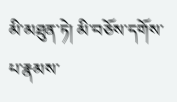མི་མཐུན་ཏེ། མི་བཅོས་དགོས་པ་རྣམས་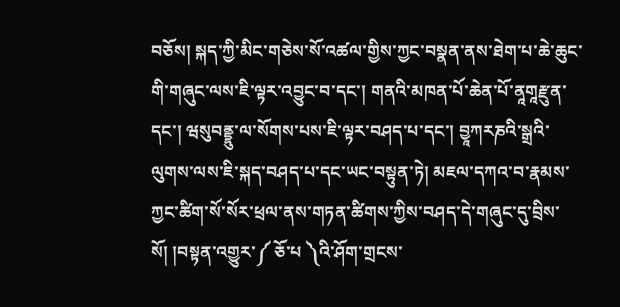བཅོས། སྐད་ཀྱི་མིང་གཅེས་སོ་འཚལ་གྱིས་ཀྱང་བསྣན་ནས་ཐེག་པ་ཆེ་ཆུང་གི་གཞུང་ལས་ཇི་ལྟར་འབྱུང་བ་དང་། གནའི་མཁན་པོ་ཆེན་པོ་ནཱགཱརྫུན་དང་། ཝསུབནྡྷུ་ལ་སོགས་པས་ཇི་ལྟར་བཤད་པ་དང་། བྱཱཀརཎའི་སྒྲའི་ལུགས་ལས་ཇི་སྐད་བཤད་པ་དང་ཡང་བསྟུན་ཏེ། མཇལ་དཀའ་བ་རྣམས་ཀྱང་ཚིག་སོ་སོར་ཕྲལ་ནས་གཏན་ཚིགས་ཀྱིས་བཤད་དེ་གཞུང་དུ་བྲིས་སོ། །བསྟན་འགྱུར་༼ ཅོ་པ ༽འི་ཤོག་གྲངས་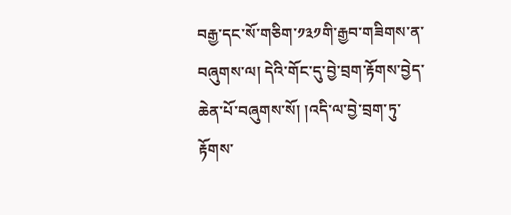བརྒྱ་དང་སོ་གཅིག་༡༣༡གི་རྒྱབ་གཟིགས་ན་བཞུགས་ལ། དེའི་གོང་དུ་བྱེ་བྲག་རྟོགས་བྱེད་ཆེན་པོ་བཞུགས་སོ། །འདི་ལ་བྱེ་བྲག་ཏུ་རྟོགས་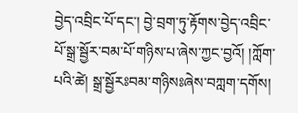བྱེད་འབྲིང་པོ་དང་། བྱེ་བྲག་ཏུ་རྟོགས་བྱེད་འབྲིང་པོ་སྒྲ་སྦྱོར་བམ་པོ་གཉིས་པ་ཞེས་ཀྱང་བྱའོ། །ཀློག་པའི་ཚེ། སྒྲ་སྦྱོརཿབམ་གཉིསཿཞེས་བཀླག་དགོས།